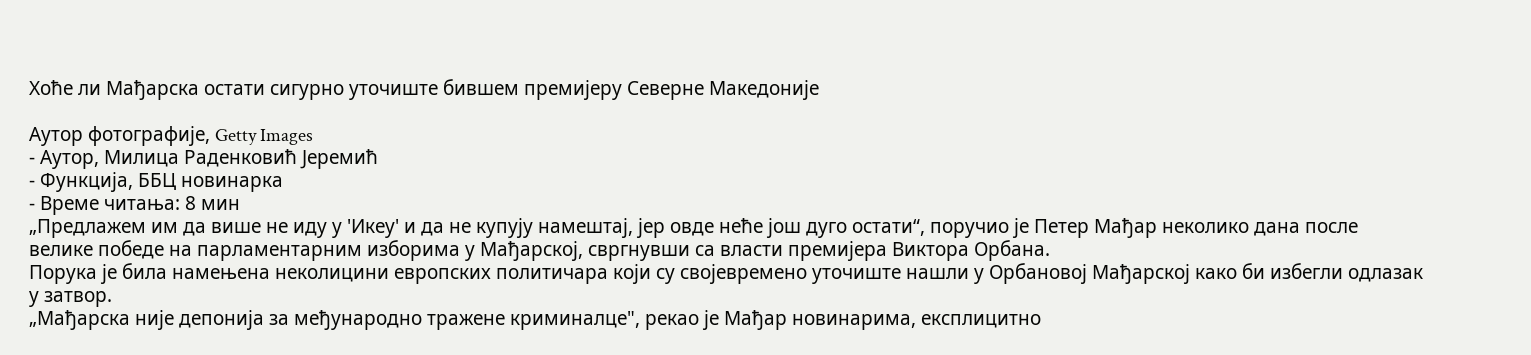Хоће ли Мађарска остати сигурно уточиште бившем премијеру Северне Македоније

Аутор фотографије, Getty Images
- Аутор, Милица Раденковић Јеремић
- Функција, ББЦ новинарка
- Време читања: 8 мин
„Предлажем им да више не иду у 'Икеу' и да не купују намештај, јер овде неће још дуго остати“, поручио је Петер Мађар неколико дана после велике победе на парламентарним изборима у Мађарској, свргнувши са власти премијера Виктора Орбана.
Порука је била намењена неколицини европских политичара који су својевремено уточиште нашли у Орбановој Мађарској како би избегли одлазак у затвор.
„Мађарска није депонија за међународно тражене криминалце", рекао је Мађар новинарима, експлицитно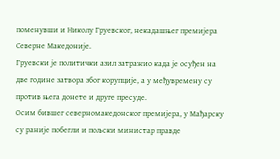поменувши и Николу Груевског, некадашњег премијера Северне Македоније.
Груевски је политички азил затражио када је осуђен на две године затвора због корупције, а у међувремену су против њега донете и друге пресуде.
Осим бившег северномакедонског премијера, у Мађарску су раније побегли и пољски министар правде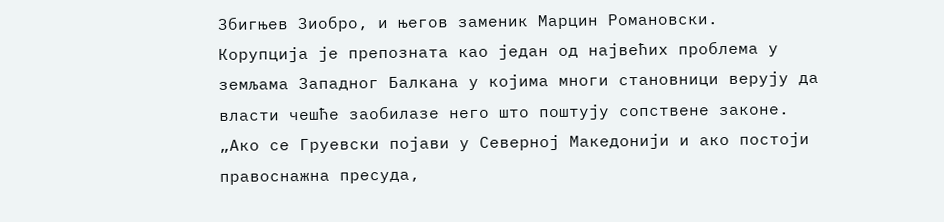Збигњев Зиобро, и његов заменик Марцин Романовски.
Корупција је препозната као један од највећих проблема у земљама Западног Балкана у којима многи становници верују да власти чешће заобилазе него што поштују сопствене законе.
„Ако се Груевски појави у Северној Македонији и ако постоји правоснажна пресуда,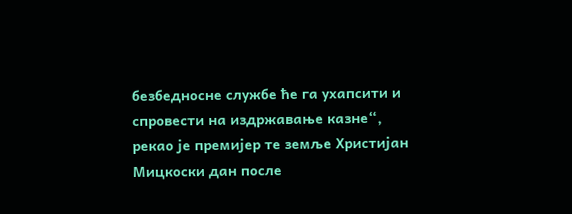безбедносне службе ће га ухапсити и спровести на издржавање казне“, рекао је премијер те земље Христијан Мицкоски дан после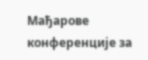Мађарове конференције за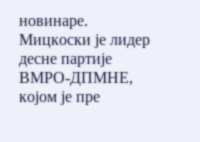новинаре.
Мицкоски је лидер десне партије ВМРО-ДПМНЕ, којом је пре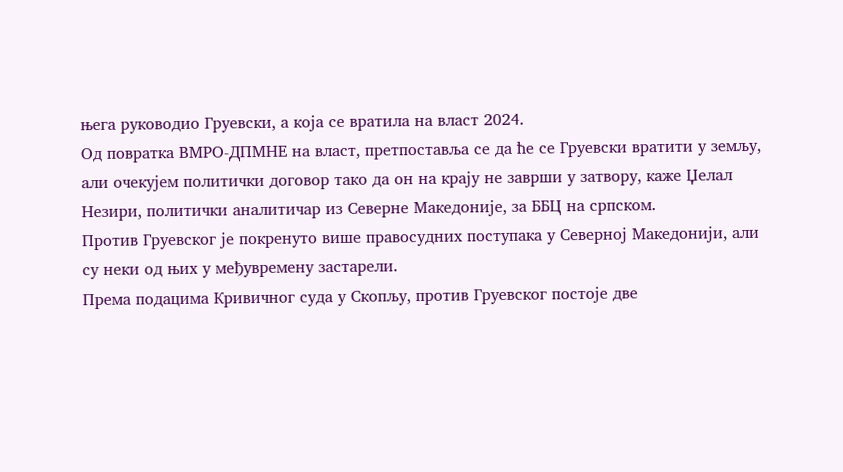њега руководио Груевски, а која се вратила на власт 2024.
Од повратка ВМРО-ДПМНЕ на власт, претпоставља се да ће се Груевски вратити у земљу, али очекујем политички договор тако да он на крају не заврши у затвору, каже Џелал Незири, политички аналитичар из Северне Македоније, за ББЦ на српском.
Против Груевског је покренуто више правосудних поступака у Северној Македонији, али су неки од њих у међувремену застарели.
Према подацима Кривичног суда у Скопљу, против Груевског постоје две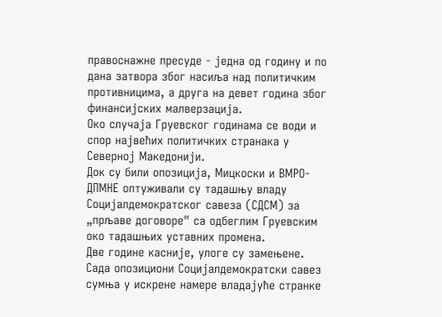правоснажне пресуде - једна од годину и по дана затвора због насиља над политичким противницима, а друга на девет година због финансијских малверзација.
Око случаја Груевског годинама се води и спор највећих политичких странака у Северној Македонији.
Док су били опозиција, Мицкоски и ВМРО-ДПМНЕ оптуживали су тадашњу владу Социјалдемократског савеза (СДСМ) за „прљаве договоре" са одбеглим Груевским око тадашњих уставних промена.
Две године касније, улоге су замењене.
Сада опозициони Социјалдемократски савез сумња у искрене намере владајуће странке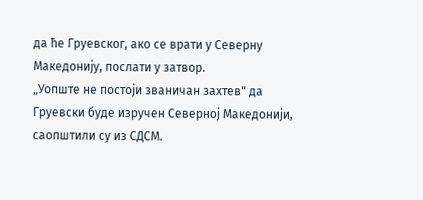да ће Груевског, ако се врати у Северну Македонију, послати у затвор.
„Уопште не постоји званичан захтев" да Груевски буде изручен Северној Македонији, саопштили су из СДСМ.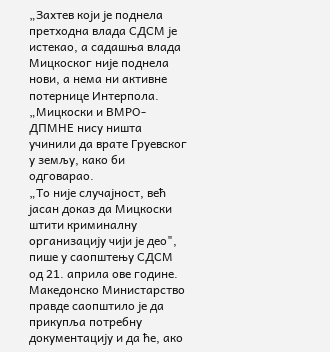„Захтев који је поднела претходна влада СДСМ је истекао, а садашња влада Мицкоског није поднела нови, а нема ни активне потернице Интерпола.
„Мицкоски и ВМРО-ДПМНЕ нису ништа учинили да врате Груевског у земљу, како би одговарао.
„То није случајност, већ јасан доказ да Мицкоски штити криминалну организацију чији је део", пише у саопштењу СДСМ од 21. априла ове године.
Македонско Министарство правде саопштило је да прикупља потребну документацију и да ће, ако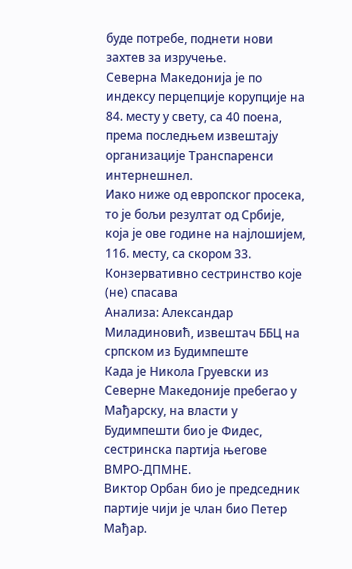буде потребе, поднети нови захтев за изручење.
Северна Македонија је по индексу перцепције корупције на 84. месту у свету, са 40 поена, према последњем извештају организације Транспаренси интернешнел.
Иако ниже од европског просека, то је бољи резултат од Србије, која је ове године на најлошијем, 116. месту, са скором 33.
Конзервативно сестринство које (не) спасава
Анализа: Александар Миладиновић, извештач ББЦ на српском из Будимпеште
Када је Никола Груевски из Северне Македоније пребегао у Мађарску, на власти у Будимпешти био је Фидес, сестринска партија његове ВМРО-ДПМНЕ.
Виктор Орбан био је председник партије чији је члан био Петер Мађар.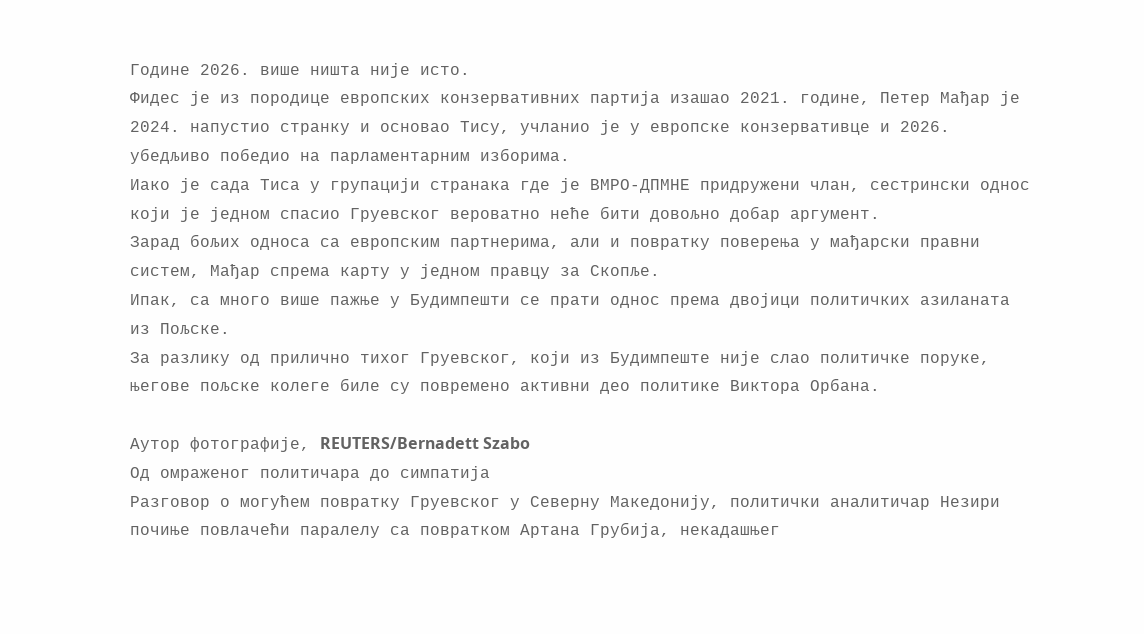Године 2026. више ништа није исто.
Фидес је из породице европских конзервативних партија изашао 2021. године, Петер Мађар је 2024. напустио странку и основао Тису, учланио је у европске конзервативце и 2026. убедљиво победио на парламентарним изборима.
Иако је сада Тиса у групацији странака где је ВМРО-ДПМНЕ придружени члан, сестрински однос који је једном спасио Груевског вероватно неће бити довољно добар аргумент.
Зарад бољих односа са европским партнерима, али и повратку поверења у мађарски правни систем, Мађар спрема карту у једном правцу за Скопље.
Ипак, са много више пажње у Будимпешти се прати однос према двојици политичких азиланата из Пољске.
За разлику од прилично тихог Груевског, који из Будимпеште није слао политичке поруке, његове пољске колеге биле су повремено активни део политике Виктора Орбана.

Аутор фотографије, REUTERS/Bernadett Szabo
Од омраженог политичара до симпатија
Разговор о могућем повратку Груевског у Северну Македонију, политички аналитичар Незири почиње повлачећи паралелу са повратком Артана Грубија, некадашњег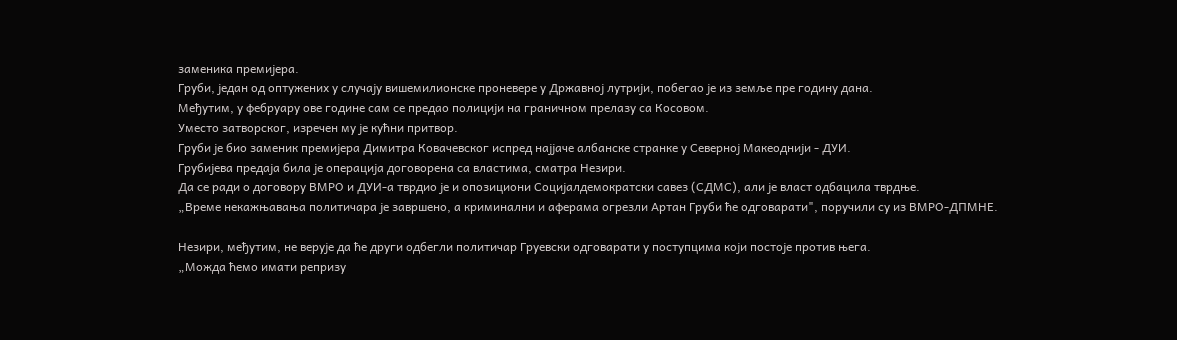заменика премијера.
Груби, један од оптужених у случају вишемилионске проневере у Државној лутрији, побегао је из земље пре годину дана.
Међутим, у фебруару ове године сам се предао полицији на граничном прелазу са Косовом.
Уместо затворског, изречен му је кућни притвор.
Груби је био заменик премијера Димитра Ковачевског испред најјаче албанске странке у Северној Макеоднији - ДУИ.
Грубијева предаја била је операција договорена са властима, сматра Незири.
Да се ради о договору ВМРО и ДУИ-а тврдио је и опозициони Социјалдемократски савез (СДМС), али је власт одбацила тврдње.
„Време некажњавања политичара је завршено, а криминални и аферама огрезли Артан Груби ће одговарати", поручили су из ВМРО-ДПМНЕ.

Незири, међутим, не верује да ће други одбегли политичар Груевски одговарати у поступцима који постоје против њега.
„Можда ћемо имати репризу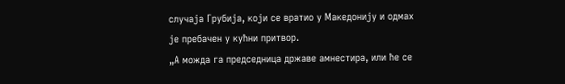случаја Грубија, који се вратио у Македонију и одмах је пребачен у кућни притвор.
„А можда га председница државе амнестира, или ће се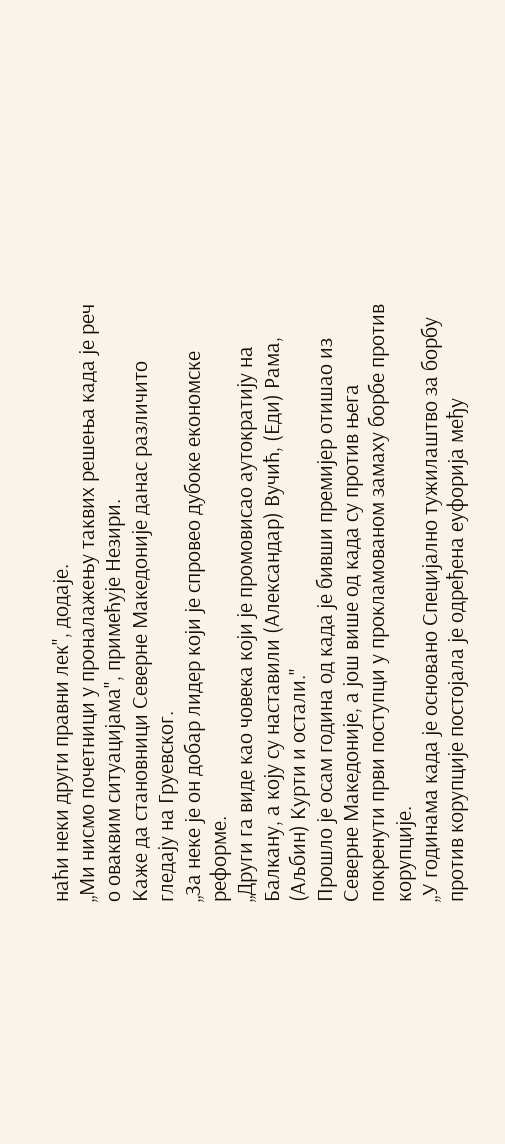наћи неки други правни лек", додаје.
„Ми нисмо почетници у проналажењу таквих решења када је реч о оваквим ситуацијама", примећује Незири.
Каже да становници Северне Македоније данас различито гледају на Груевског.
„За неке је он добар лидер који је спровео дубоке економске реформе.
„Други га виде као човека који је промовисао аутократију на Балкану, а коју су наставили (Александар) Вучић, (Еди) Рама, (Аљбин) Курти и остали."
Прошло је осам година од када је бивши премијер отишао из Северне Македоније, а још више од када су против њега покренути први поступци у прокламованом замаху борбе против корупције.
„У годинама када је основано Специјално тужилаштво за борбу против корупције постојала је одређена еуфорија међу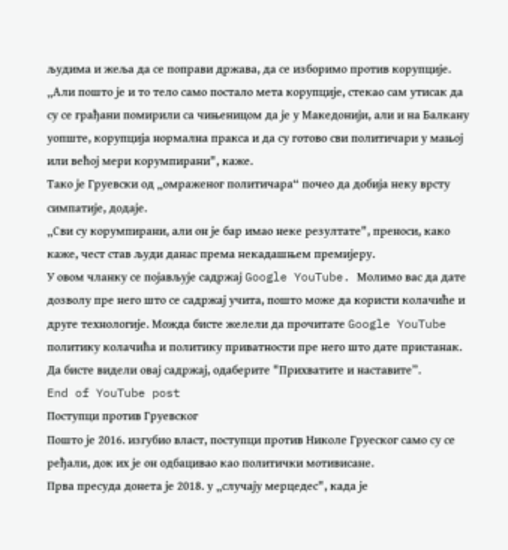људима и жеља да се поправи држава, да се изборимо против корупције.
„Али пошто је и то тело само постало мета корупције, стекао сам утисак да су се грађани помирили са чињеницом да је у Македонији, али и на Балкану уопште, корупција нормална пракса и да су готово сви политичари у мањој или већој мери корумпирани", каже.
Тако је Груевски од „омраженог политичара“ почео да добија неку врсту симпатије, додаје.
„Сви су корумпирани, али он је бар имао неке резултате", преноси, како каже, чест став људи данас према некадашњем премијеру.
У овом чланку се појављује садржај Google YouTube. Молимо вас да дате дозволу пре него што се садржај учита, пошто може да користи колачиће и друге технологије. Можда бисте желели да прочитате Google YouTube политику колачића и политику приватности пре него што дате пристанак. Да бисте видели овај садржај, одаберите "Прихватите и наставите”.
End of YouTube post
Поступци против Груевског
Пошто је 2016. изгубио власт, поступци против Николе Груеског само су се ређали, док их је он одбацивао као политички мотивисане.
Прва пресуда донета је 2018. у „случају мерцедес", када је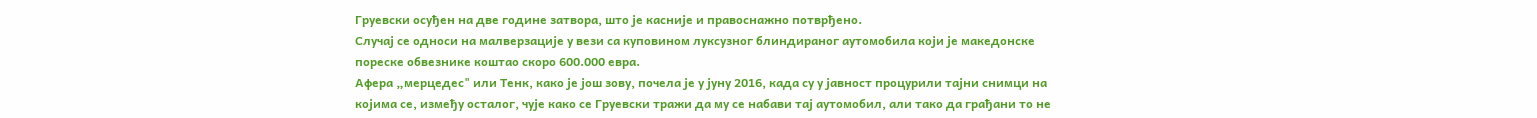Груевски осуђен на две године затвора, што је касније и правоснажно потврђено.
Случај се односи на малверзације у вези са куповином луксузног блиндираног аутомобила који је македонске пореске обвезнике коштао скоро 600.000 евра.
Афера „мерцедес" или Тенк, како је још зову, почела је у јуну 2016, када су у јавност процурили тајни снимци на којима се, између осталог, чује како се Груевски тражи да му се набави тај аутомобил, али тако да грађани то не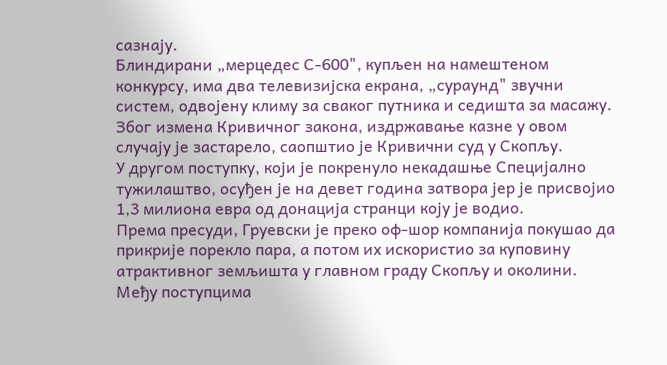сазнају.
Блиндирани „мерцедес С-600", купљен на намештеном конкурсу, има два телевизијска екрана, „сураунд" звучни систем, одвојену климу за сваког путника и седишта за масажу.
Због измена Кривичног закона, издржавање казне у овом случају је застарело, саопштио је Кривични суд у Скопљу.
У другом поступку, који је покренуло некадашње Специјално тужилаштво, осуђен је на девет година затвора јер је присвојио 1,3 милиона евра од донација странци коју је водио.
Према пресуди, Груевски је преко оф-шор компанија покушао да прикрије порекло пара, а потом их искористио за куповину атрактивног земљишта у главном граду Скопљу и околини.
Међу поступцима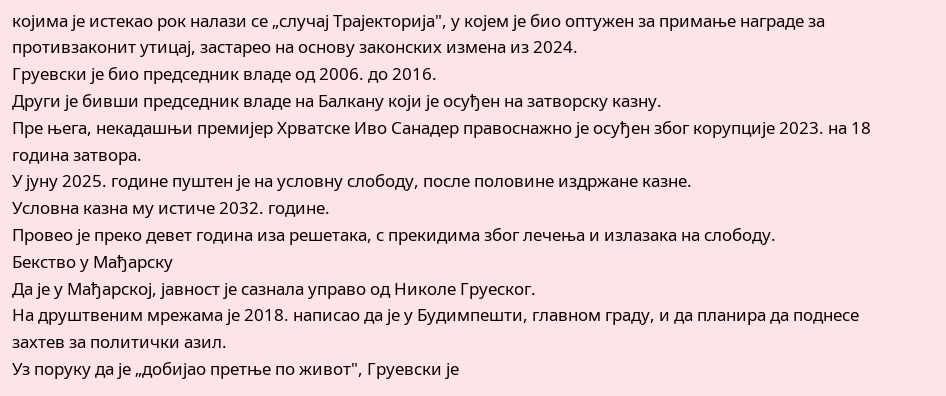којима је истекао рок налази се „случај Трајекторија", у којем је био оптужен за примање награде за противзаконит утицај, застарео на основу законских измена из 2024.
Груевски је био председник владе од 2006. до 2016.
Други је бивши председник владе на Балкану који је осуђен на затворску казну.
Пре њега, некадашњи премијер Хрватске Иво Санадер правоснажно је осуђен због корупције 2023. на 18 година затвора.
У јуну 2025. године пуштен је на условну слободу, после половине издржане казне.
Условна казна му истиче 2032. године.
Провео је преко девет година иза решетака, с прекидима због лечења и излазака на слободу.
Бекство у Мађарску
Да је у Мађарској, јавност је сазнала управо од Николе Груеског.
На друштвеним мрежама је 2018. написао да је у Будимпешти, главном граду, и да планира да поднесе захтев за политички азил.
Уз поруку да је „добијао претње по живот", Груевски је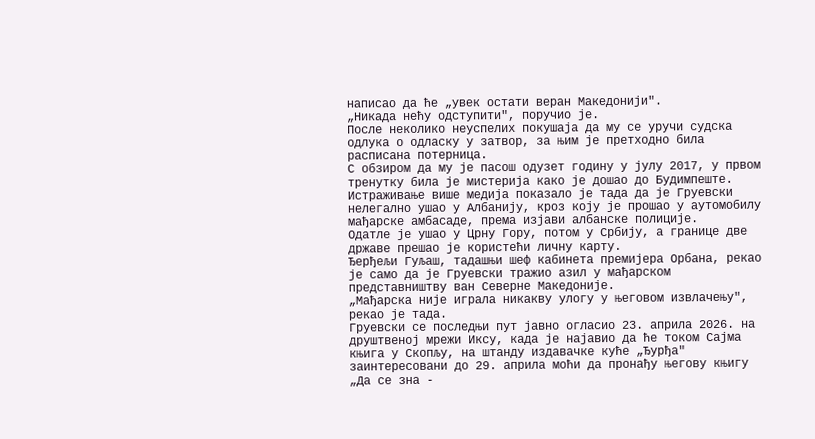написао да ће „увек остати веран Македонији".
„Никада нећу одступити", поручио је.
После неколико неуспелих покушаја да му се уручи судска одлука о одласку у затвор, за њим је претходно била расписана потерница.
С обзиром да му је пасош одузет годину у јулу 2017, у првом тренутку била је мистерија како је дошао до Будимпеште.
Истраживање више медија показало је тада да је Груевски нелегално ушао у Албанију, кроз коју је прошао у аутомобилу мађарске амбасаде, према изјави албанске полиције.
Одатле је ушао у Црну Гору, потом у Србију, а границе две државе прешао је користећи личну карту.
Ђерђељи Гуљаш, тадашњи шеф кабинета премијера Орбана, рекао је само да је Груевски тражио азил у мађарском представништву ван Северне Македоније.
„Мађарска није играла никакву улогу у његовом извлачењу", рекао је тада.
Груевски се последњи пут јавно огласио 23. априла 2026. на друштвеној мрежи Иксу, када је најавио да ће током Сајма књига у Скопљу, на штанду издавачке куће „Ђурђа" заинтересовани до 29. априла моћи да пронађу његову књигу „Да се зна -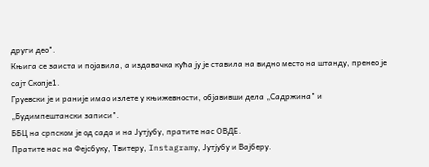други део".
Књига се заиста и појавила, а издавачка кућа ју је ставила на видно место на штанду, пренео је сајт Скопје1.
Груевски је и раније имао излете у књижевности, објавивши дела „Садржина" и „Будимпештански записи".
ББЦ на српском је од сада и на Јутјубу, пратите нас ОВДЕ.
Пратите нас на Фејсбуку, Твитеру, Instagramу, Јутјубу и Вајберу.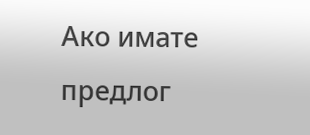Ако имате предлог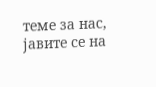теме за нас, јавите се на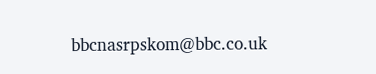bbcnasrpskom@bbc.co.uk